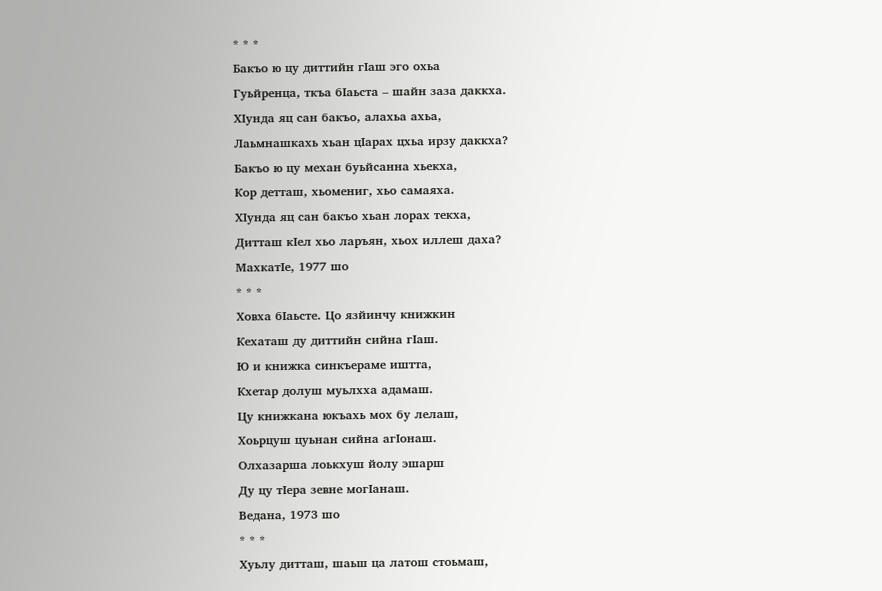* * *
Бакъо ю цу диттийн гIаш эго охьа
Гуьйренца, ткъа бIаьста – шайн заза даккха.
ХIунда яц сан бакъо, алахьа ахьа,
Лаьмнашкахь хьан цIарах цхьа ирзу даккха?
Бакъо ю цу механ буьйсанна хьекха,
Кор детташ, хьомениг, хьо самаяха.
ХIунда яц сан бакъо хьан лорах текха,
Дитташ кIел хьо ларъян, хьох иллеш даха?
МахкатIе, 1977 шо
* * *
Ховха бIаьсте. Цо язйинчу книжкин
Кехаташ ду диттийн сийна гIаш.
Ю и книжка синкъераме иштта,
Кхетар долуш муьлхха адамаш.
Цу книжкана юкъахь мох бу лелаш,
Хоьрцуш цуьнан сийна агIонаш.
Олхазарша лоькхуш йолу эшарш
Ду цу тIера зевне могIанаш.
Ведана, 1973 шо
* * *
Хуьлу дитташ, шаьш ца латош стоьмаш,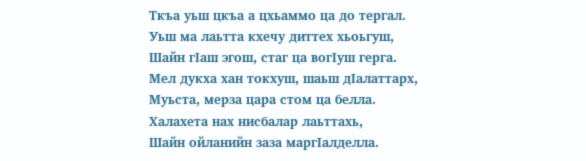Ткъа уьш цкъа а цхьаммо ца до тергал.
Уьш ма лаьтта кхечу диттех хьоьгуш,
Шайн гIаш эгош, стаг ца вогIуш герга.
Мел дукха хан токхуш, шаьш дIалаттарх,
Муьста, мерза цара стом ца белла.
Халахета нах нисбалар лаьттахь,
Шайн ойланийн заза маргIалделла.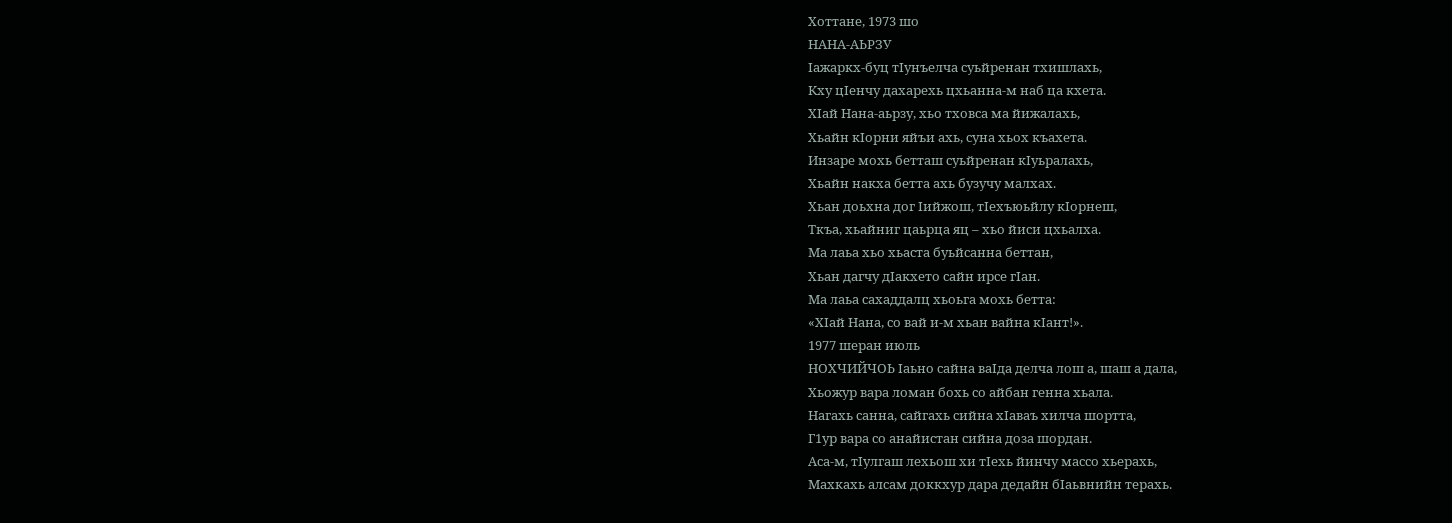Хоттане, 1973 шо
НАНА-АЬРЗУ
Iажаркх-буц тIунъелча суьйренан тхишлахь,
Кху цIенчу дахарехь цхьанна-м наб ца кхета.
ХIай Нана-аьрзу, хьо тховса ма йижалахь,
Хьайн кIорни яйъи ахь, суна хьох къахета.
Инзаре мохь бетташ суьйренан кIуьралахь,
Хьайн накха бетта ахь бузучу малхах.
Хьан доьхна дог Iийжош, тIехъюьйлу кIорнеш,
Ткъа, хьайниг цаьрца яц – хьо йиси цхьалха.
Ма лаьа хьо хьаста буьйсанна беттан,
Хьан дагчу дIакхето сайн ирсе гIан.
Ма лаьа сахаддалц хьоьга мохь бетта:
«ХIай Нана, со вай и-м хьан вайна кIант!».
1977 шеран июль
НОХЧИЙЧОЬ Iаьно сайна ваIда делча лош а, шаш а дала,
Хьожур вара ломан бохь со айбан генна хьала.
Нагахь санна, сайгахь сийна хIаваъ хилча шортта,
Г1ур вара со анайистан сийна доза шордан.
Аса-м, тIулгаш лехьош хи тIехь йинчу массо хьерахь,
Махкахь алсам доккхур дара дедайн бIаьвнийн терахь.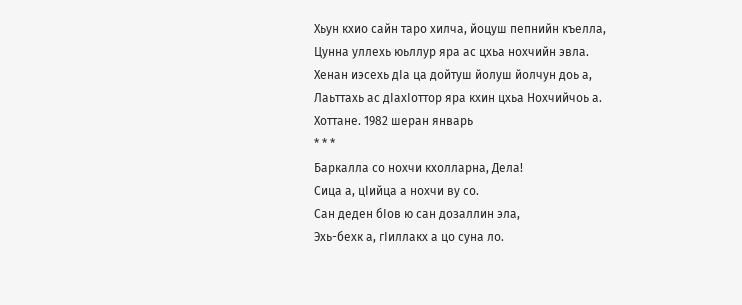Хьун кхио сайн таро хилча, йоцуш пепнийн къелла,
Цунна уллехь юьллур яра ас цхьа нохчийн эвла.
Хенан иэсехь дIа ца дойтуш йолуш йолчун доь а,
Лаьттахь ас дIахIоттор яра кхин цхьа Нохчийчоь а.
Хоттане. 1982 шеран январь
* * *
Баркалла со нохчи кхолларна, Дела!
Сица а, цIийца а нохчи ву со.
Сан деден бIов ю сан дозаллин эла,
Эхь-бехк а, гIиллакх а цо суна ло.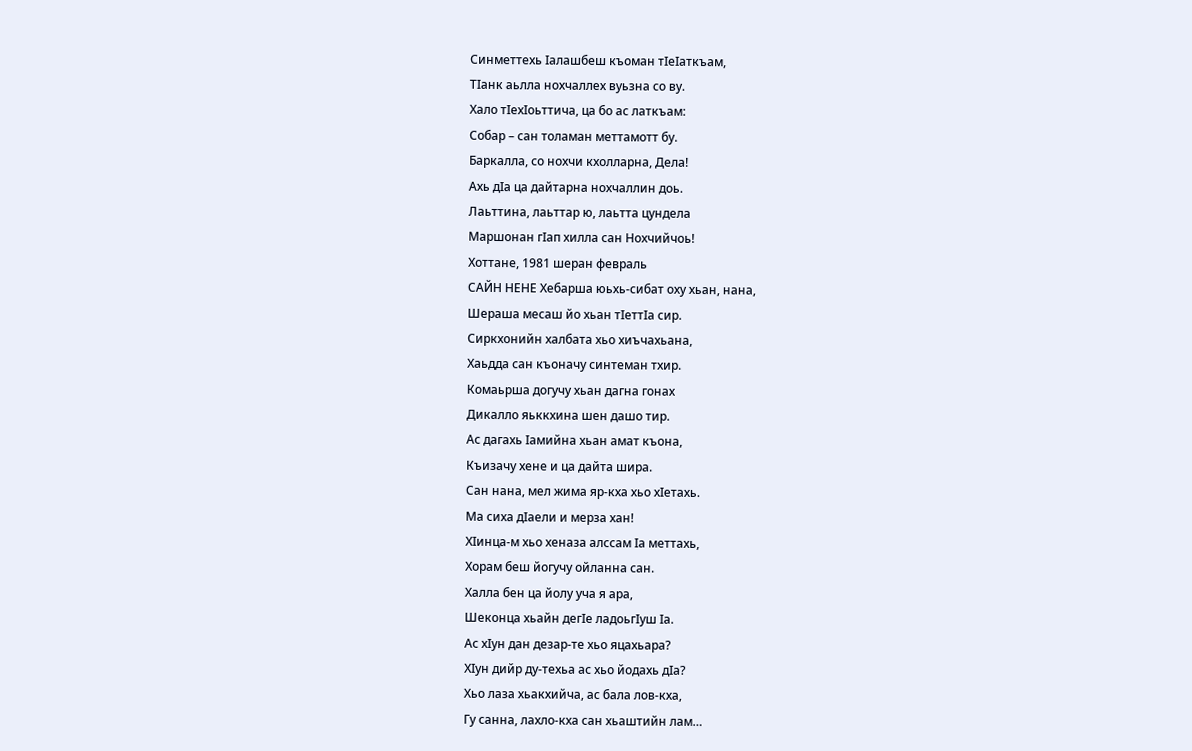Синметтехь Iалашбеш къоман тIеIаткъам,
ТIанк аьлла нохчаллех вуьзна со ву.
Хало тIехIоьттича, ца бо ас латкъам:
Собар – сан толаман меттамотт бу.
Баркалла, со нохчи кхолларна, Дела!
Ахь дIа ца дайтарна нохчаллин доь.
Лаьттина, лаьттар ю, лаьтта цундела
Маршонан гIап хилла сан Нохчийчоь!
Хоттане, 1981 шеран февраль
САЙН НЕНЕ Хебарша юьхь-сибат оху хьан, нана,
Шераша месаш йо хьан тIеттIа сир.
Сиркхонийн халбата хьо хиъчахьана,
Хаьдда сан къоначу синтеман тхир.
Комаьрша догучу хьан дагна гонах
Дикалло яьккхина шен дашо тир.
Ас дагахь Iамийна хьан амат къона,
Къизачу хене и ца дайта шира.
Сан нана, мел жима яр-кха хьо хIетахь.
Ма сиха дIаели и мерза хан!
ХIинца-м хьо хеназа алссам Iа меттахь,
Хорам беш йогучу ойланна сан.
Халла бен ца йолу уча я ара,
Шеконца хьайн дегIе ладоьгIуш Iа.
Ас хIун дан дезар-те хьо яцахьара?
ХIун дийр ду-техьа ас хьо йодахь дIа?
Хьо лаза хьакхийча, ас бала лов-кха,
Гу санна, лахло-кха сан хьаштийн лам…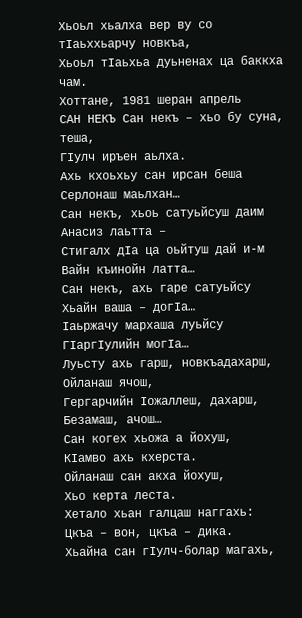Хьоьл хьалха вер ву со тIаьххьарчу новкъа,
Хьоьл тIаьхьа дуьненах ца баккха чам.
Хоттане, 1981 шеран апрель
САН НЕКЪ Сан некъ – хьо бу суна, теша,
ГIулч иръен аьлха.
Ахь кхоьхьу сан ирсан беша
Серлонаш маьлхан…
Сан некъ, хьоь сатуьйсуш даим
Анасиз лаьтта –
Стигалх дIа ца оьйтуш дай и-м
Вайн къинойн латта…
Сан некъ, ахь гаре сатуьйсу
Хьайн ваша – догIа…
Iаьржачу мархаша луьйсу
ГIаргIулийн могIа…
Луьсту ахь гарш, новкъадахарш,
Ойланаш ячош,
Гергарчийн Iожаллеш, дахарш,
Безамаш, ачош…
Сан когех хьожа а йохуш,
КIамво ахь кхерста.
Ойланаш сан акха йохуш,
Хьо керта леста.
Хетало хьан галцаш наггахь:
Цкъа – вон, цкъа – дика.
Хьайна сан гIулч-болар магахь,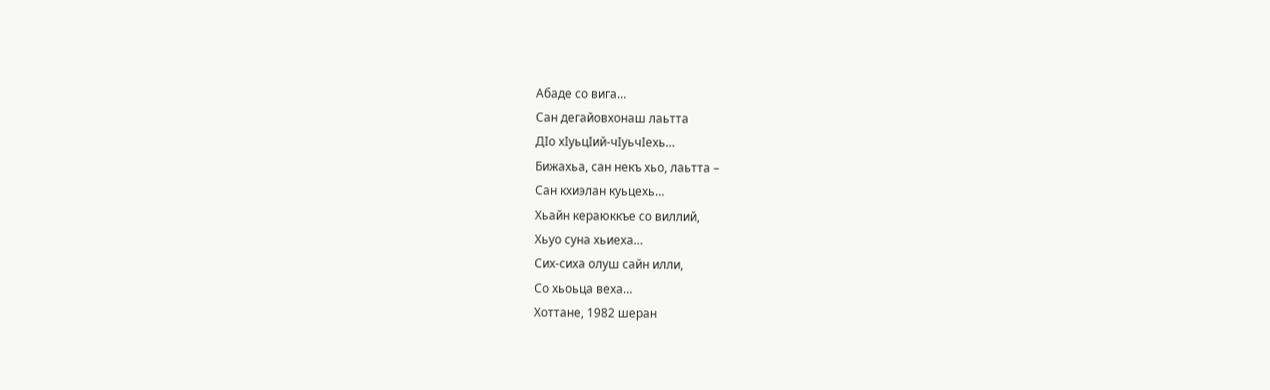Абаде со вига…
Сан дегайовхонаш лаьтта
ДIо хIуьцIий-чIуьчIехь…
Бижахьа, сан некъ хьо, лаьтта –
Сан кхиэлан куьцехь…
Хьайн кераюккъе со виллий,
Хьуо суна хьиеха…
Сих-сиха олуш сайн илли,
Со хьоьца веха…
Хоттане, 1982 шеран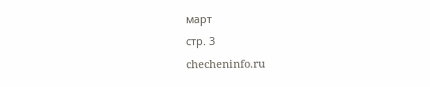март
стр. 3
checheninfo.ru